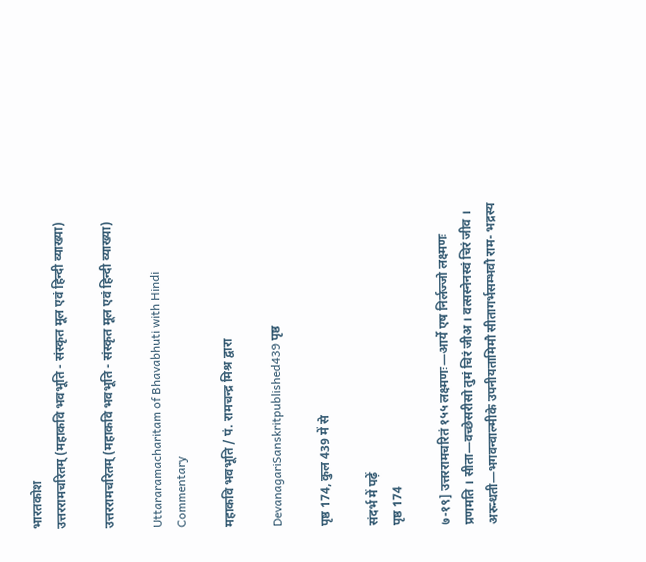भारतकोश
उत्तररामचरितम् (महाकवि भवभूति - संस्कृत मूल एवं हिन्दी व्याख्या)

उत्तररामचरितम् (महाकवि भवभूति - संस्कृत मूल एवं हिन्दी व्याख्या)

Uttararamacharitam of Bhavabhuti with Hindi Commentary

महाकवि भवभूति / पं. रामचन्द्र मिश्र द्वारा

DevanagariSanskritpublished439 पृष्ठ

पृष्ठ 174, कुल 439 में से

संदर्भ में पढ़ें
पृष्ठ 174

७-१९] उत्तररामचरितं १५५ लक्ष्मणः—आर्ये एष निर्लज्जो लक्ष्मणः प्रणमति । सीता—वच्छेसरीसो तुमं चिरं जीअ । वत्सस्नेनस्वं चिरं जीव । अरुन्धती—भगवन्वाल्मीके उपनीयतामिमौ सीतागर्भसम्भवौ राम- भद्रस्य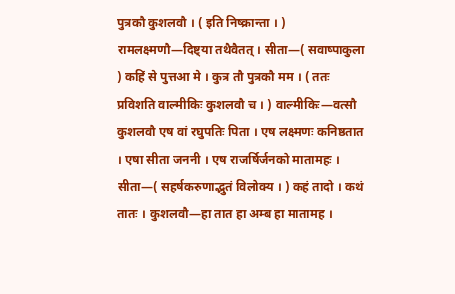पुत्रकौ कुशलवौ । ( इति निष्क्रान्ता । ) रामलक्ष्मणौ—दिष्ट्या तथैवैतत् । सीता—( सवाष्पाकुला ) कहिं से पुत्तआ मे । कुत्र तौ पुत्रकौ मम । ( ततः प्रविशति वाल्मीकिः कुशलवौ च । ) वाल्मीकिः—वत्सौ कुशलवौ एष वां रघुपतिः पिता । एष लक्ष्मणः कनिष्ठतात । एषा सीता जननी । एष राजर्षिर्जनको मातामहः । सीता—( सहर्षकरुणाद्भुतं विलोक्य । ) कहं तादो । कथं तातः । कुशलवौ—हा तात हा अम्ब हा मातामह ।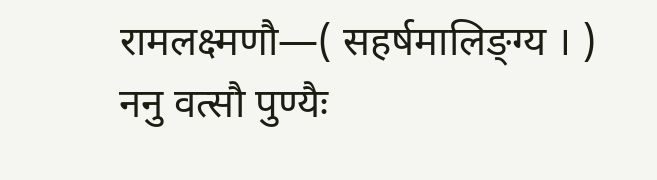रामलक्ष्मणौ—( सहर्षमालिङ्ग्य । ) ननु वत्सौ पुण्यैः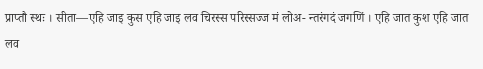प्राप्तौ स्थः । सीता—एहि जाइ कुस एहि जाइ लव चिरस्स परिस्सज्ज मं लोअ- न्तरंगदं जगणिं । एहि जात कुश एहि जात लव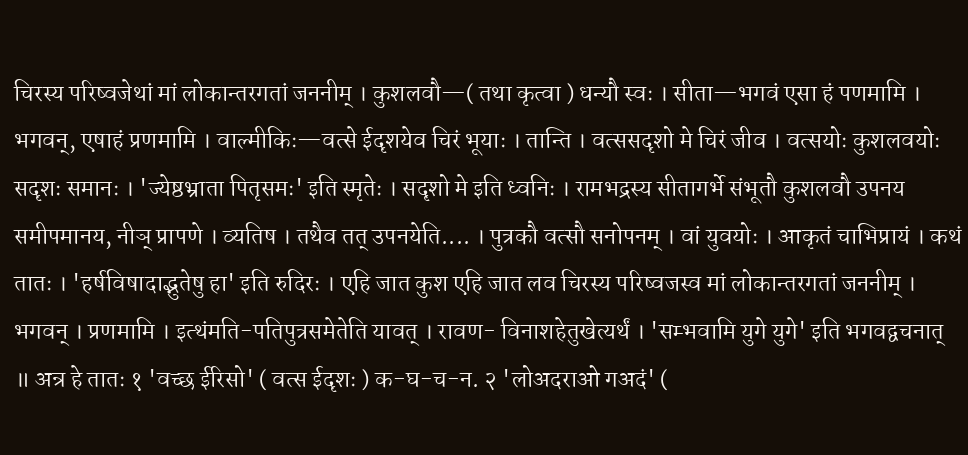चिरस्य परिष्वजेथां मां लोकान्तरगतां जननीम् । कुशलवौ—( तथा कृत्वा ) धन्यौ स्वः । सीता—भगवं एसा हं पणमामि । भगवन्, एषाहं प्रणमामि । वाल्मीकिः—वत्से ईदृशयेव चिरं भूयाः । तान्ति । वत्ससदृशो मे चिरं जीव । वत्सयोः कुशलवयोः सदृशः समानः । 'ज्येष्ठभ्राता पितृसमः' इति स्मृतेः । सदृशो मे इति ध्वनिः । रामभद्रस्य सीतागर्भे संभूतौ कुशलवौ उपनय समीपमानय, नीञ् प्रापणे । व्यतिष । तथैव तत् उपनयेति.... । पुत्रकौ वत्सौ सनोपनम् । वां युवयोः । आकृतं चाभिप्रायं । कथं तातः । 'हर्षविषादाद्भुतेषु हा' इति रुदिरः । एहि जात कुश एहि जात लव चिरस्य परिष्वजस्व मां लोकान्तरगतां जननीम् । भगवन् । प्रणमामि । इत्थंमति-पतिपुत्रसमेतेति यावत् । रावण- विनाशहेतुखेत्यर्थं । 'सम्भवामि युगे युगे' इति भगवद्वचनात् ॥ अन्र हे तातः १ 'वच्छ ईरिसो' ( वत्स ईदृशः ) क-घ-च-न. २ 'लोअदराओ गअदं' (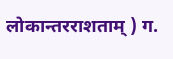लोकान्तरराशताम् ) ग.